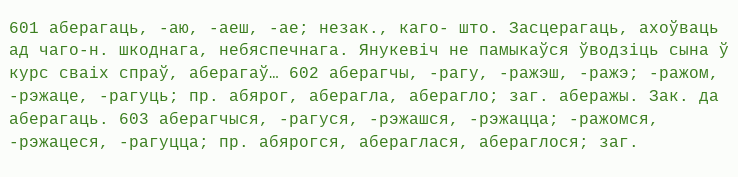601 аберагаць, -аю, -аеш, -ае; незак., каго- што. Засцерагаць, ахоўваць ад чаго-н. шкоднага, небяспечнага. Янукевіч не памыкаўся ўводзіць сына ў курс сваіх спраў, аберагаў… 602 аберагчы, -рагу, -ражэш, -ражэ; -ражом, -рэжаце, -рагуць; пр. абярог, аберагла, аберагло; заг. аберажы. Зак. да аберагаць. 603 аберагчыся, -рагуся, -рэжашся, -рэжацца; -ражомся, -рэжацеся, -рагуцца; пр. абярогся, абераглася, абераглося; заг.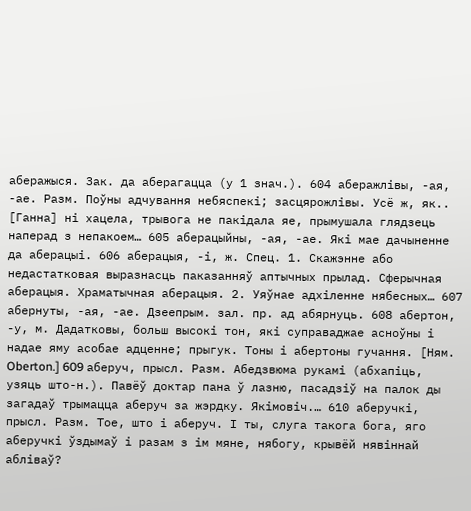аберажыся. Зак. да аберагацца (у 1 знач.). 604 аберажлівы, -ая, -ае. Разм. Поўны адчування небяспекі; засцярожлівы. Усё ж, як.. [Ганна] ні хацела, трывога не пакідала яе, прымушала глядзець наперад з непакоем… 605 аберацыйны, -ая, -ае. Які мае дачыненне да аберацыі. 606 аберацыя, -і, ж. Спец. 1. Скажэнне або недастатковая выразнасць паказанняў аптычных прылад. Сферычная аберацыя. Храматычная аберацыя. 2. Уяўнае адхіленне нябесных… 607 абернуты, -ая, -ае. Дзеепрым. зал. пр. ад абярнуць. 608 абертон, -у, м. Дадатковы, больш высокі тон, які суправаджае асноўны і надае яму асобае адценне; прыгук. Тоны і абертоны гучання. [Ням. Oberton.] 609 аберуч, прысл. Разм. Абедзвюма рукамі (абхапіць, узяць што-н.). Павёў доктар пана ў лазню, пасадзіў на палок ды загадаў трымацца аберуч за жэрдку. Якімовіч.… 610 аберучкі, прысл. Разм. Тое, што і аберуч. І ты, слуга такога бога, яго аберучкі ўздымаў і разам з ім мяне, нябогу, крывёй нявіннай абліваў?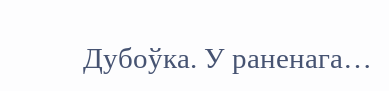Дубоўка. У раненага…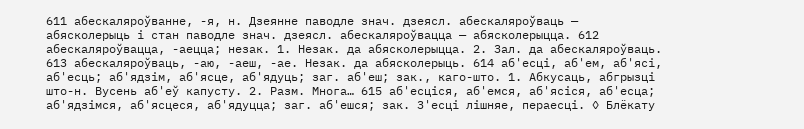611 абескаляроўванне, -я, н. Дзеянне паводле знач. дзеясл. абескаляроўваць — абясколерыць і стан паводле знач. дзеясл. абескаляроўвацца — абясколерыцца. 612 абескаляроўвацца, -аецца; незак. 1. Незак. да абясколерыцца. 2. Зал. да абескаляроўваць. 613 абескаляроўваць, -аю, -аеш, -ае. Незак. да абясколерыць. 614 аб'есці, аб'ем, аб'ясі, аб'есць; аб'ядзім, аб'ясце, аб'ядуць; заг. аб'еш; зак., каго-што. 1. Абкусаць, абгрызці што-н. Вусень аб'еў капусту. 2. Разм. Многа… 615 аб'есціся, аб'емся, аб'ясіся, аб'есца; аб'ядзімся, аб'ясцеся, аб'ядуцца; заг. аб'ешся; зак. З'есці лішняе, пераесці. ◊ Блёкату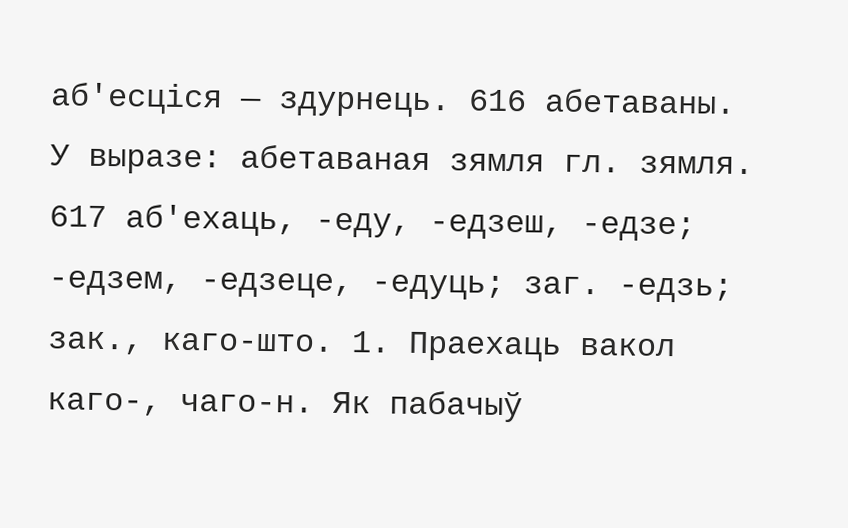аб'есціся — здурнець. 616 абетаваны. У выразе: абетаваная зямля гл. зямля. 617 аб'ехаць, -еду, -едзеш, -едзе; -едзем, -едзеце, -едуць; заг. -едзь; зак., каго-што. 1. Праехаць вакол каго-, чаго-н. Як пабачыў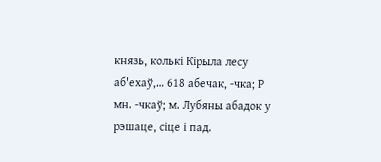князь, колькі Кірыла лесу аб'ехаў,… 618 абечак, -чка; Р мн. -чкаў; м. Лубяны абадок у рэшаце, сіце і пад.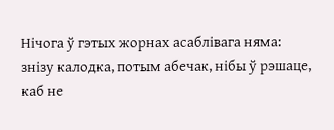Нічога ў гэтых жорнах асаблівага няма: знізу калодка, потым абечак, нібы ў рэшаце, каб не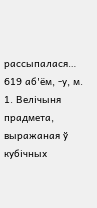рассыпалася… 619 аб'ём, -у, м. 1. Велічыня прадмета, выражаная ў кубічных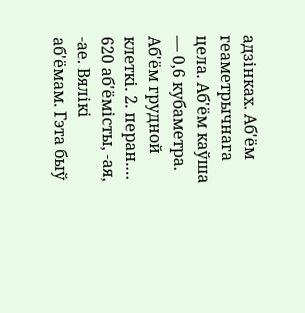адзінках. Аб'ём геаметрычнага цела. Аб'ём каўша — 0,6 кубаметра. Аб'ём грудной клеткі. 2. перан.… 620 аб'ёмісты, -ая, -ае. Вялікі аб'ёмам. Гэта быў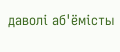даволі аб'ёмісты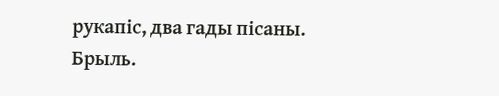рукапіс, два гады пісаны. Брыль.